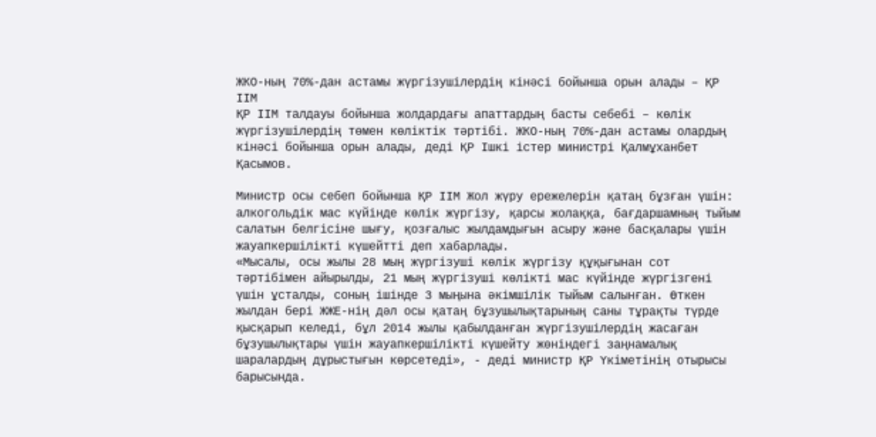ЖКО-ның 70%-дан астамы жүргізушілердің кінәсі бойынша орын алады – ҚР ІІМ
ҚР ІІМ талдауы бойынша жолдардағы апаттардың басты себебі – көлік жүргізушілердің төмен көліктік тәртібі. ЖКО-ның 70%-дан астамы олардың кінәсі бойынша орын алады, деді ҚР Ішкі істер министрі Қалмұханбет Қасымов.

Министр осы себеп бойынша ҚР ІІМ Жол жүру ережелерін қатаң бұзған үшін: алкогольдік мас күйінде көлік жүргізу, қарсы жолаққа, бағдаршамның тыйым салатын белгісіне шығу, қозғалыс жылдамдығын асыру және басқалары үшін жауапкершілікті күшейтті деп хабарлады.
«Мысалы, осы жылы 28 мың жүргізуші көлік жүргізу құқығынан сот тәртібімен айырылды, 21 мың жүргізуші көлікті мас күйінде жүргізгені үшін ұсталды, соның ішінде 3 мыңына әкімшілік тыйым салынған. Өткен жылдан бері ЖЖЕ-нің дәл осы қатаң бұзушылықтарының саны тұрақты түрде қысқарып келеді, бұл 2014 жылы қабылданған жүргізушілердің жасаған бұзушылықтары үшін жауапкершілікті күшейту жөніндегі заңнамалық шаралардың дұрыстығын көрсетеді», - деді министр ҚР Үкіметінің отырысы барысында.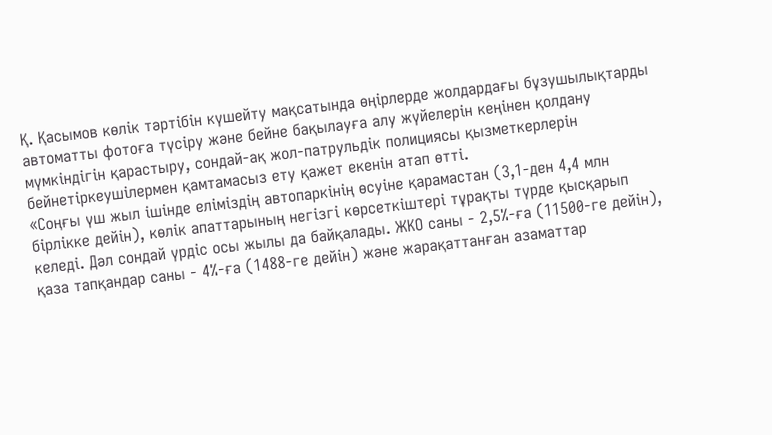Қ. Қасымов көлік тәртібін күшейту мақсатында өңірлерде жолдардағы бұзушылықтарды автоматты фотоға түсіру және бейне бақылауға алу жүйелерін кеңінен қолдану мүмкіндігін қарастыру, сондай-ақ жол-патрульдік полициясы қызметкерлерін бейнетіркеушілермен қамтамасыз ету қажет екенін атап өтті.
«Соңғы үш жыл ішінде еліміздің автопаркінің өсуіне қарамастан (3,1-ден 4,4 млн бірлікке дейін), көлік апаттарының негізгі көрсеткіштері тұрақты түрде қысқарып келеді. Дәл сондай үрдіс осы жылы да байқалады. ЖКО саны - 2,5%-ға (11500-ге дейін), қаза тапқандар саны - 4%-ға (1488-ге дейін) және жарақаттанған азаматтар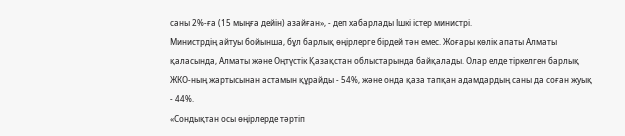саны 2%-ға (15 мыңға дейін) азайған», - деп хабарлады Ішкі істер министрі.
Министрдің айтуы бойынша, бұл барлық өңірлерге бірдей тән емес. Жоғары көлік апаты Алматы қаласында, Алматы және Оңтүстік Қазақстан облыстарында байқалады. Олар елде тіркелген барлық ЖКО-ның жартысынан астамын құрайды - 54%, және онда қаза тапқан адамдардың саны да соған жуық - 44%.
«Сондықтан осы өңірлерде тәртіп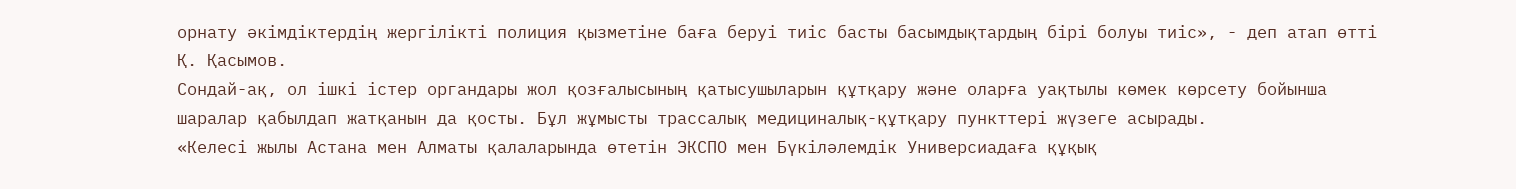орнату әкімдіктердің жергілікті полиция қызметіне баға беруі тиіс басты басымдықтардың бірі болуы тиіс», - деп атап өтті Қ. Қасымов.
Сондай-ақ, ол ішкі істер органдары жол қозғалысының қатысушыларын құтқару және оларға уақтылы көмек көрсету бойынша шаралар қабылдап жатқанын да қосты. Бұл жұмысты трассалық медициналық-құтқару пункттері жүзеге асырады.
«Келесі жылы Астана мен Алматы қалаларында өтетін ЭКСПО мен Бүкіләлемдік Универсиадаға құқық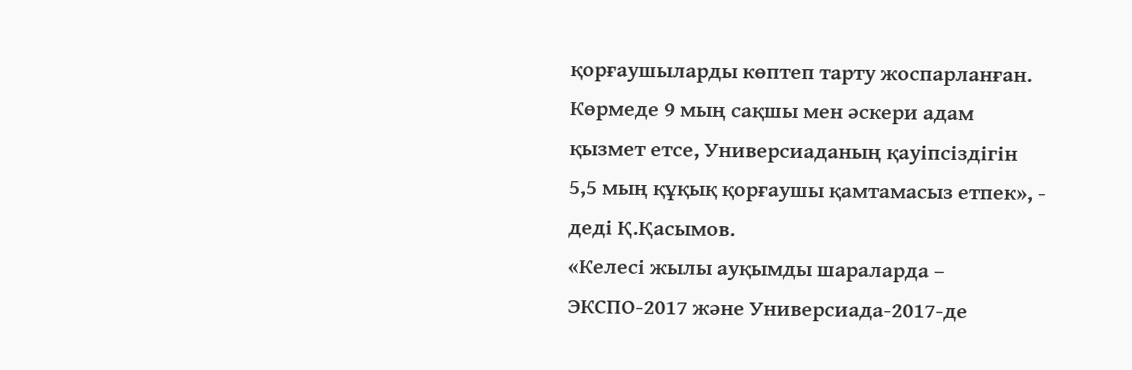қорғаушыларды көптеп тарту жоспарланған. Көрмеде 9 мың сақшы мен әскери адам қызмет етсе, Универсиаданың қауіпсіздігін 5,5 мың құқық қорғаушы қамтамасыз етпек», - деді Қ.Қасымов.
«Келесі жылы ауқымды шараларда – ЭКСПО-2017 және Универсиада-2017-де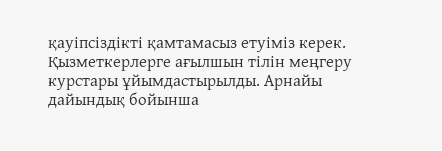қауіпсіздікті қамтамасыз етуіміз керек. Қызметкерлерге ағылшын тілін меңгеру курстары ұйымдастырылды. Арнайы дайындық бойынша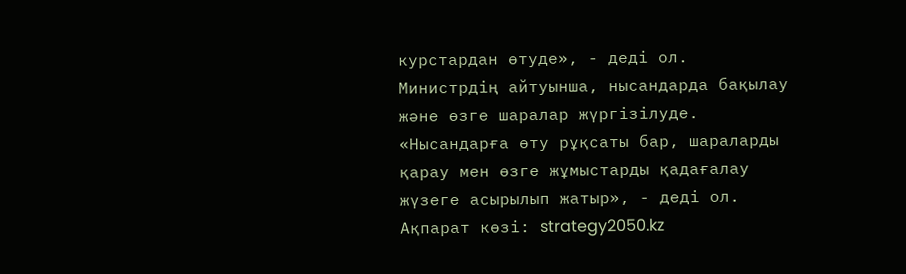курстардан өтуде», - деді ол.
Министрдің айтуынша, нысандарда бақылау және өзге шаралар жүргізілуде.
«Нысандарға өту рұқсаты бар, шараларды қарау мен өзге жұмыстарды қадағалау жүзеге асырылып жатыр», - деді ол.
Ақпарат көзі: strategy2050.kz